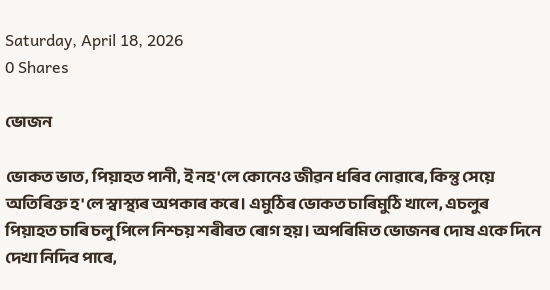Saturday, April 18, 2026
0 Shares

ভোজন

ভোকত ভাত, পিয়াহত পানী, ই নহ'লে কোনেও জীৱন ধৰিব নোৱাৰে‌, কিন্তু সেয়ে অতিৰিক্ত হ'লে স্বাস্থ্যৰ অপকাৰ কৰে। এমুঠিৰ ভোকত চাৰিমুঠি খালে, এচলুৰ পিয়াহত চাৰি চলু পিলে নিশ্চয় শৰীৰত ৰোগ হয়। অপৰিমিত ভোজনৰ দোষ একে দিনে দেখা নিদিব পাৰে,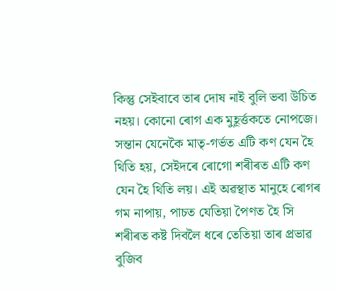কিন্তু সেইবাবে তাৰ দোষ নাই বুলি ভবা উচিত নহয়। কোনো ৰোগ এক মুহূৰ্ত্তকতে নোপজে। সন্তান যেনেকৈ মাতৃ-গৰ্ভত এটি কণ যেন হৈ থিতি হয়, সেইদৰে ৰোগো শৰীৰত এটি কণ যেন হৈ থিতি লয়। এই অৱস্থাত মানুহে ৰোগৰ গম নাপায়, পাচত যেতিয়া পৈণত হৈ সি শৰীৰত কষ্ট দিবলৈ ধৰে তেতিয়া তাৰ প্ৰভাৱ বুজিব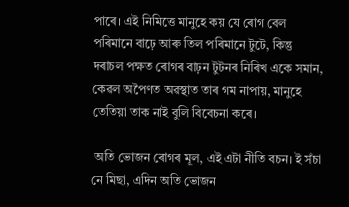পাৰে। এই নিমিত্তে মানুহে কয় যে ৰোগ বেল পৰিমানে বাঢ়ে আৰু তিল পৰিমানে টুটে, কিন্তু দৰাচল পক্ষত ৰোগৰ বাঢ়ন টুটনৰ নিৰিখ একে সমান, কেৱল অপৈণত অৱস্থাত তাৰ গম নাপায়, মানুহে তেতিয়া তাক নাই বুলি বিবেচনা কৰে।

 অতি ভোজন ৰোগৰ মূল, এই এটা নীতি বচন। ই সঁচা নে মিছা, এদিন অতি ভোজন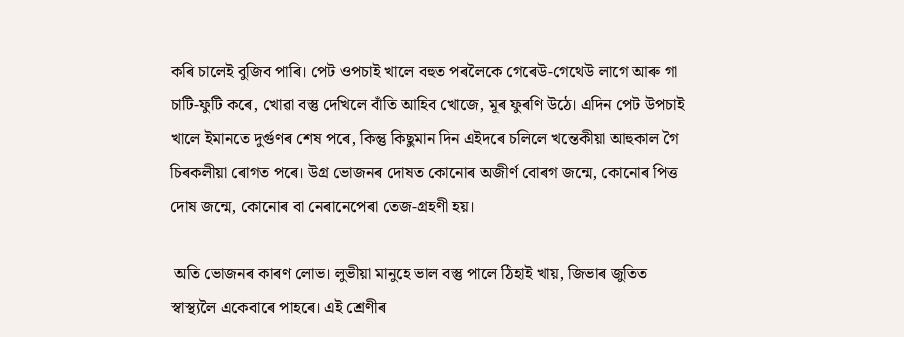কৰি চালেই বুজিব পাৰি। পেট ওপচাই খালে বহুত পৰলৈকে গেৰেউ-গেথেউ লাগে আৰু গা চাটি-ফুটি কৰে, খোৱা বস্তু দেখিলে বাঁতি আহিব খোজে, মূৰ ফুৰণি উঠে। এদিন পেট উপচাই খালে ইমানতে দুৰ্গুণৰ শেষ পৰে, কিন্তু কিছুমান দিন এইদৰে চলিলে খন্তেকীয়া আহুকাল গৈ চিৰকলীয়া ৰোগত পৰে। উগ্ৰ ভোজনৰ দোষত কোনোৰ অজীৰ্ণ বোৰগ জন্মে, কোনোৰ পিত্ত দোষ জন্মে, কোনোৰ বা নেৰানেপেৰা তেজ-গ্ৰহণী হয়।

 অতি ভোজনৰ কাৰণ লোভ। লুভীয়া মানুহে ভাল বস্তু পালে ঠিহাই খায়, জিভাৰ জুতিত স্বাস্থ্যলৈ একেবাৰে পাহৰে। এই শ্ৰেণীৰ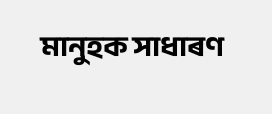মানুহক সাধাৰণ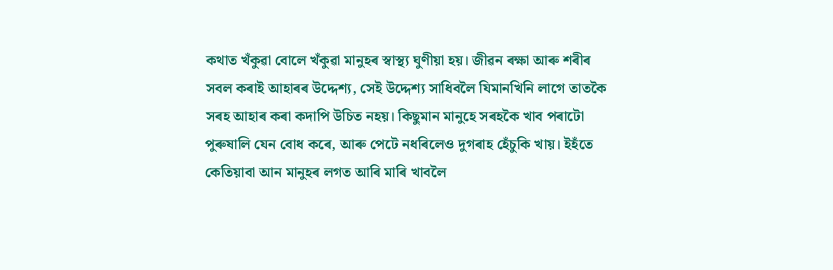কথাত খঁকুৱা বোলে খঁকুৱা মানুহৰ স্বাস্থ্য ঘুণীয়া হয়। জীৱন ৰক্ষা আৰু শৰীৰ সবল কৰাই আহাৰৰ উদ্দেশ্য, সেই উদ্দেশ্য সাধিবলৈ যিমানখিনি লাগে তাতকৈ সৰহ আহাৰ কৰা কদাপি উচিত নহয়। কিছুমান মানুহে সৰহকৈ খাব পৰাটো পুৰুষালি যেন বোধ কৰে, আৰু পেটে নধৰিলেও দুগৰাহ হেঁচুকি খায়। ইহঁতে কেতিয়াবা আন মানুহৰ লগত আৰি মাৰি খাবলৈ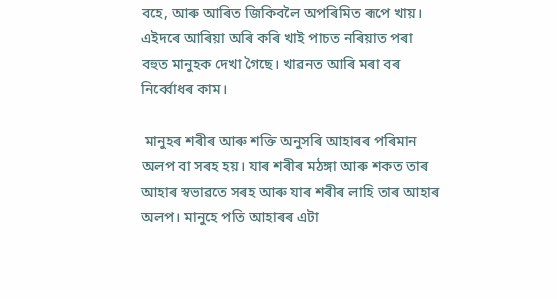বহে, আৰু আৰিত জিকিবলৈ অপৰিমিত ৰূপে খায়। এইদৰে আৰিয়া অৰি কৰি খাই পাচত নৰিয়াত পৰা বহুত মানুহক দেখা গৈছে। খাৱনত আৰি মৰা বৰ নিৰ্ব্বোধৰ কাম।

 মানুহৰ শৰীৰ আৰু শক্তি অনুসৰি আহাৰৰ পৰিমান অলপ বা সৰহ হয়। যাৰ শৰীৰ মঠঙ্গা আৰু শকত তাৰ আহাৰ স্বভাৱতে সৰহ আৰু যাৰ শৰীৰ লাহি তাৰ আহাৰ অলপ। মানুহে পতি আহাৰৰ এটা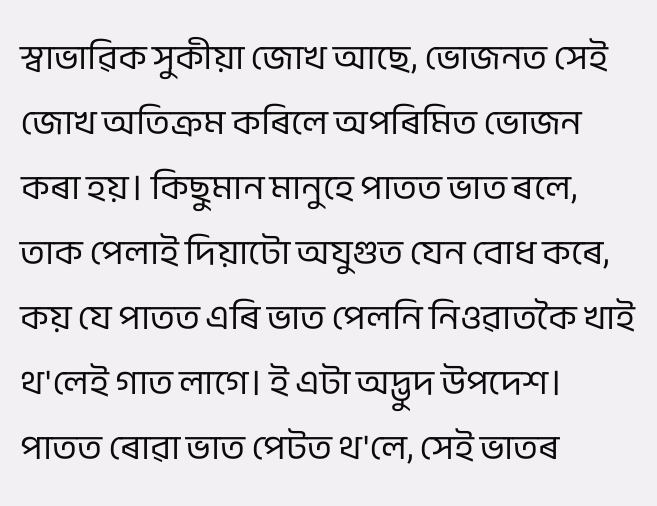স্বাভাৱিক সুকীয়া জোখ আছে, ভোজনত সেই জোখ অতিক্ৰম কৰিলে অপৰিমিত ভোজন কৰা হয়। কিছুমান মানুহে পাতত ভাত ৰলে, তাক পেলাই দিয়াটো অযুগুত যেন বোধ কৰে, কয় যে পাতত এৰি ভাত পেলনি নিওৱাতকৈ খাই থ'লেই গাত লাগে। ই এটা অদ্ভুদ উপদেশ। পাতত ৰোৱা ভাত পেটত থ'লে, সেই ভাতৰ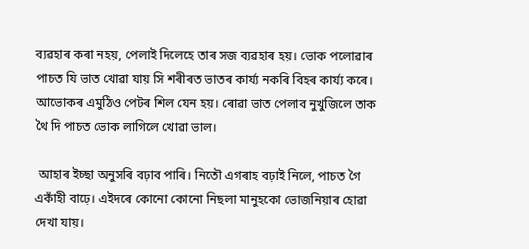ব্যৱহাৰ কৰা নহয়, পেলাই দিলেহে তাৰ সজ ব্যৱহাৰ হয়। ভোক পলোৱাৰ পাচত যি ভাত খোৱা যায় সি শৰীৰত ভাতৰ কাৰ্য্য নকৰি বিহৰ কাৰ্য্য কৰে। আভোকৰ এমুঠিও পেটৰ শিল যেন হয়। ৰোৱা ভাত পেলাব নুখুজিলে তাক থৈ দি পাচত ভোক লাগিলে খোৱা ভাল।

 আহাৰ ইচ্ছা অনুসৰি বঢ়াব পাৰি। নিতৌ এগৰাহ বঢ়াই নিলে, পাচত গৈ একাঁহী বাঢ়ে। এইদৰে কোনো কোনো নিছলা মানুহকো ভোজনিয়াৰ হোৱা দেখা যায়।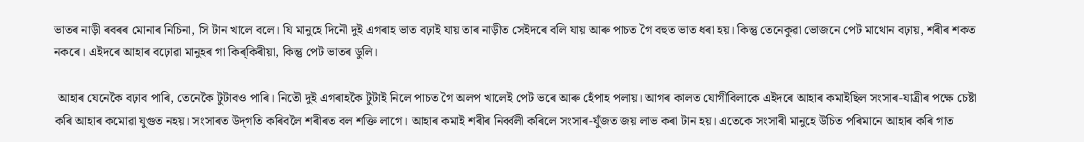ভাতৰ নাড়ী ৰবৰৰ মোনাৰ নিচিনা, সি টান খালে বলে। যি মানুহে দিনৌ দুই এগৰাহ ভাত বঢ়াই যায় তাৰ নাড়ীত সেইদৰে বলি যায় আৰু পাচত গৈ বহুত ভাত ধৰা হয়। কিন্তু তেনেকুৱা ভোজনে পেট মাথোন বঢ়ায়, শৰীৰ শকত নকৰে। এইদৰে আহাৰ বঢ়োৱা মানুহৰ গা কিৰ্‌কিৰীয়া, কিন্তু পেট ভাতৰ ডুলি।

 আহাৰ যেনেকৈ বঢ়াব পাৰি, তেনেকৈ টুটাবও পাৰি। নিতৌ দুই এগৰাহকৈ টুটাই নিলে পাচত গৈ অলপ খালেই পেট ভৰে আৰু হেঁপাহ পলায়। আগৰ কালত যোগীবিলাকে এইদৰে আহাৰ কমাইছিল সংসাৰ-যাত্ৰীৰ পক্ষে চেষ্টা কৰি আহাৰ কমোৱা যুগুত নহয়। সংসাৰত উদ্‌গতি কৰিবলৈ শৰীৰত বল শক্তি লাগে। আহাৰ কমাই শৰীৰ নিৰ্ব্বলী কৰিলে সংসাৰ-যুঁজত জয় লাভ কৰা টান হয়। এতেকে সংসাৰী মানুহে উচিত পৰিমানে আহাৰ কৰি গাত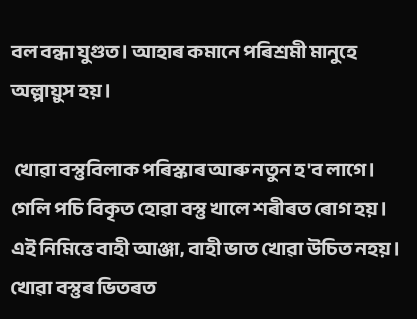বল বন্ধা যুগুত। আহাৰ কমানে পৰিশ্ৰমী মানুহে অল্পায়ুস হয়।

 খোৱা বস্তুবিলাক পৰিস্কাৰ আৰু নতুন হ'ব লাগে। গেলি পচি বিকৃত হোৱা বস্তু খালে শৰীৰত ৰোগ হয়। এই নিমিত্তে বাহী আঞ্জা, বাহী ভাত খোৱা উচিত নহয়। খোৱা বস্তুৰ ভিতৰত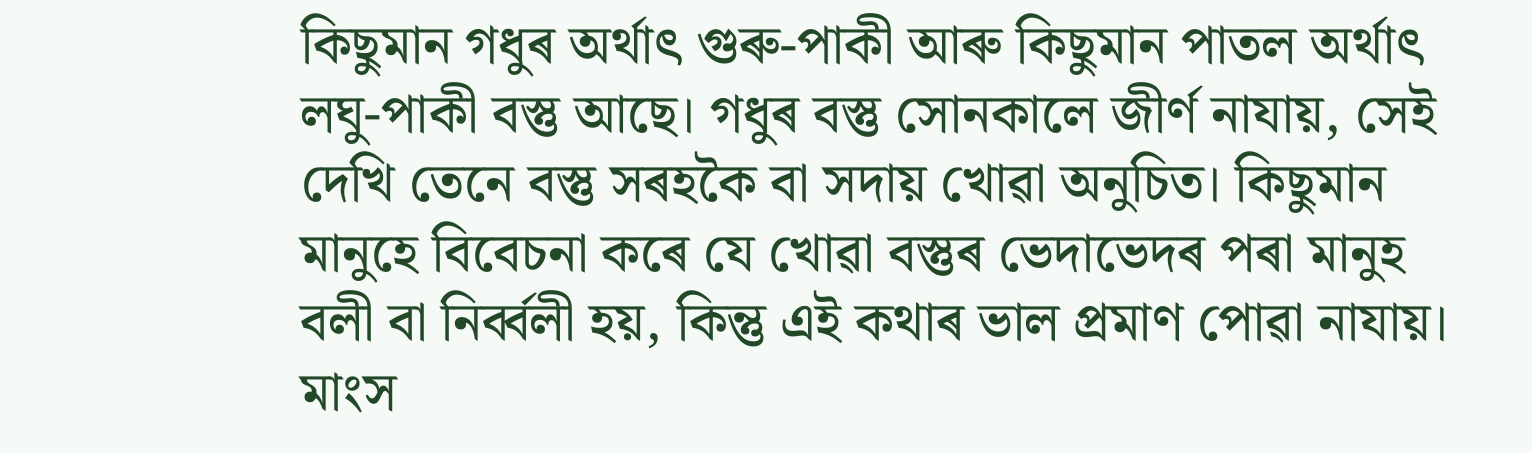কিছুমান গধুৰ অৰ্থাৎ গুৰু-পাকী আৰু কিছুমান পাতল অৰ্থাৎ লঘু-পাকী বস্তু আছে। গধুৰ বস্তু সোনকালে জীৰ্ণ নাযায়, সেই দেখি তেনে বস্তু সৰহকৈ বা সদায় খোৱা অনুচিত। কিছুমান মানুহে বিবেচনা কৰে যে খোৱা বস্তুৰ ভেদাভেদৰ পৰা মানুহ বলী বা নিৰ্ব্বলী হয়, কিন্তু এই কথাৰ ভাল প্ৰমাণ পোৱা নাযায়। মাংস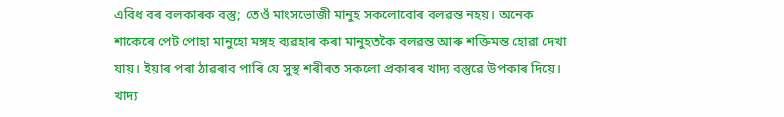এবিধ বৰ বলকাৰক বস্তু; তেওঁ মাংসভোজী মানুহ সকলোবোৰ বলৱন্ত নহয়। অনেক শাকেৰে পেট পোহা মানুহো মঙ্গহ ব্যৱহাৰ কৰা মানুহতকৈ বলৱন্ত আৰু শক্তিমন্ত হোৱা দেখা যায়। ইয়াৰ পৰা ঠাৱৰাব পাৰি যে সুস্থ শৰীৰত সকলো প্ৰকাৰৰ খাদ্য বস্তুৱে উপকাৰ দিয়ে। খাদ্য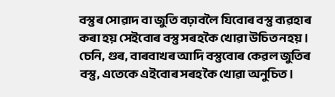বস্তুৰ সোৱাদ বা জুতি বঢ়াবলৈ যিবোৰ বস্তু ব্যৱহাৰ কৰা হয় সেইবোৰ বস্তু সৰহকৈ খোৱা উচিত নহয়। চেনি, গুৰ, বাৰবাখৰ আদি বস্তুবোৰ কেৱল জুতিৰ বস্তু, এতেকে এইবোৰ সৰহকৈ খোৱা অনুচিত।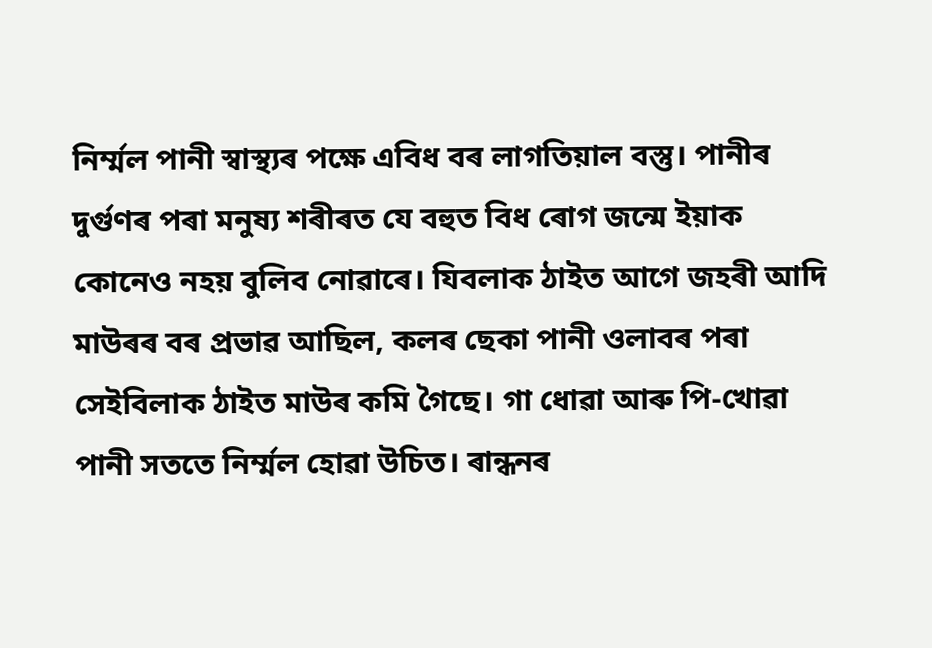নিৰ্ম্মল পানী স্বাস্থ্যৰ পক্ষে এবিধ বৰ লাগতিয়াল বস্তু। পানীৰ দুৰ্গুণৰ পৰা মনুষ্য শৰীৰত যে বহুত বিধ ৰোগ জন্মে ইয়াক কোনেও নহয় বুলিব নোৱাৰে। যিবলাক ঠাইত আগে জহৰী আদি মাউৰৰ বৰ প্ৰভাৱ আছিল, কলৰ ছেকা পানী ওলাবৰ পৰা সেইবিলাক ঠাইত মাউৰ কমি গৈছে। গা ধোৱা আৰু পি-খোৱা পানী সততে নিৰ্ম্মল হোৱা উচিত। ৰান্ধনৰ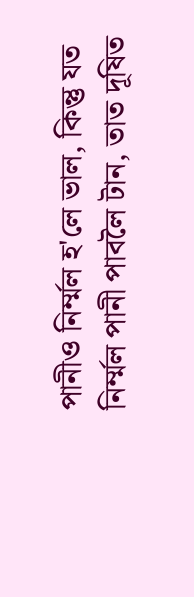পানীও নিৰ্ম্মল হ'লে ভাল, কিন্তু যত নিৰ্ম্মল পানী পাবলৈ টান, তাত দূষিত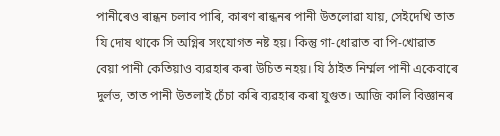পানীৰেও ৰান্ধন চলাব পাৰি, কাৰণ ৰান্ধনৰ পানী উতলোৱা যায়, সেইদেখি তাত যি দোষ থাকে সি অগ্নিৰ সংযোগত নষ্ট হয়। কিন্তু গা-ধোৱাত বা পি-খোৱাত বেয়া পানী কেতিয়াও ব্যৱহাৰ কৰা উচিত নহয়। যি ঠাইত নিৰ্ম্মল পানী একেবাৰে দুৰ্লভ, তাত পানী উতলাই চেঁচা কৰি ব্যৱহাৰ কৰা যুগুত। আজি কালি বিজ্ঞানৰ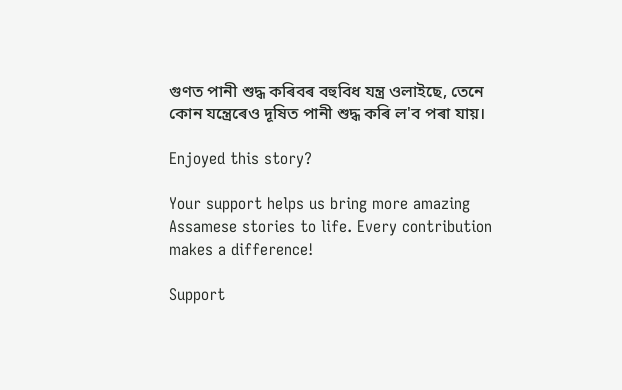গুণত পানী শুদ্ধ কৰিবৰ বহুবিধ যন্ত্ৰ ওলাইছে, তেনে কোন যন্ত্ৰেৰেও দূষিত পানী শুদ্ধ কৰি ল'ব পৰা যায়।

Enjoyed this story?

Your support helps us bring more amazing Assamese stories to life. Every contribution makes a difference!

Support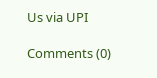Us via UPI

Comments (0)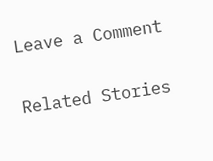Leave a Comment

Related Stories